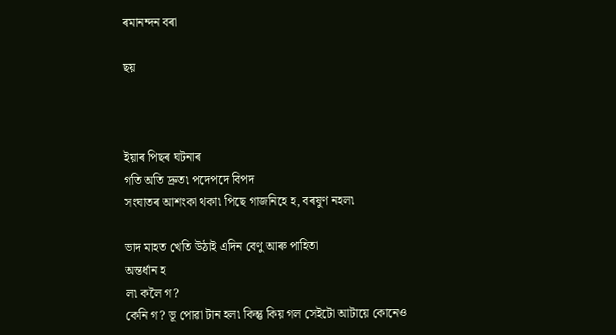ৰমানন্দন বৰা

ছয়



ইয়াৰ পিছৰ ঘটনাৰ
গতি অতি দ্ৰুত৷ পদেপদে বিপদ
সংঘাতৰ আশংকা থকা৷ পিছে গাজনিহে হ, বৰষুণ নহল৷

ভাদ মাহত খেতি উঠাই এদিন বেণু আৰু পাহিতা
অন্তৰ্ধান হ
ল৷ কলৈ গ?
কেনি গ? ভূ পোৱা টান হল৷ কিন্তু কিয় গল সেইটো আটায়ে কোনেও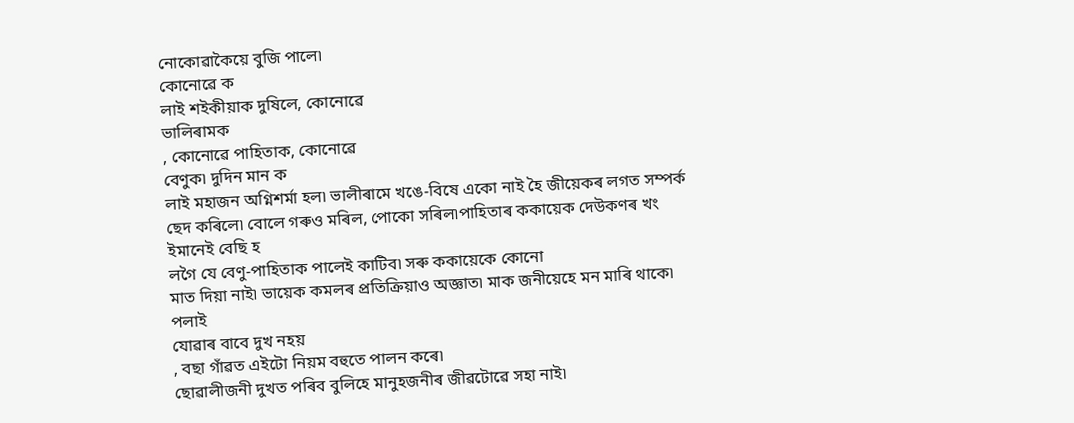নোকোৱাকৈয়ে বুজি পালে৷
কোনোৱে ক
লাই শইকীয়াক দুষিলে, কোনোৱে
ভালিৰামক
, কোনোৱে পাহিতাক, কোনোৱে
বেণুক৷ দুদিন মান ক
লাই মহাজন অগ্নিশৰ্মা হল৷ ভালীৰামে খঙে-বিষে একো নাই হৈ জীয়েকৰ লগত সম্পৰ্ক ছেদ কৰিলে৷ বোলে গৰুও মৰিল, পোকো সৰিল৷পাহিতাৰ ককায়েক দেউকণৰ খং
ইমানেই বেছি হ
লগৈ যে বেণু-পাহিতাক পালেই কাটিব৷ সৰু ককায়েকে কোনো
মাত দিয়া নাই৷ ভায়েক কমলৰ প্ৰতিক্ৰিয়াও অজ্ঞাত৷ মাক জনীয়েহে মন মাৰি থাকে৷ পলাই
যোৱাৰ বাবে দুখ নহয়
, বছা গাঁৱত এইটো নিয়ম বহুতে পালন কৰে৷
ছোৱালীজনী দুখত পৰিব বুলিহে মানুহজনীৰ জীৱটোৱে সহা নাই৷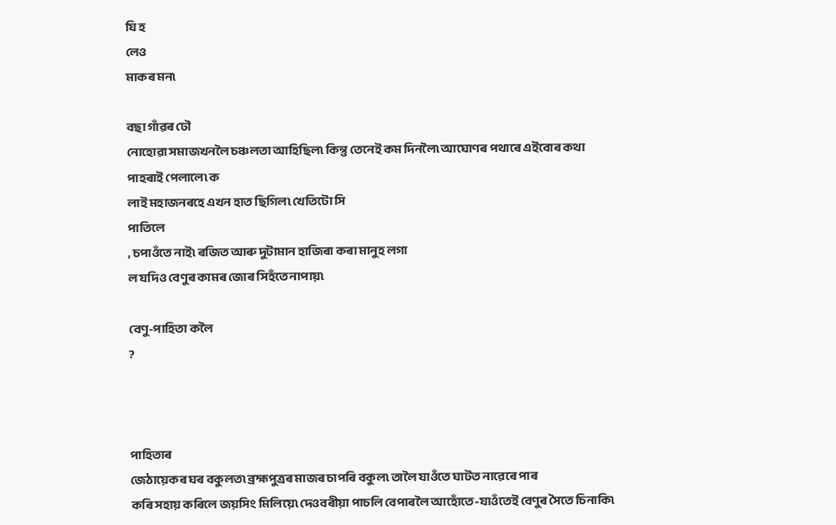যি হ
লেও
মাকৰ মন৷

বছা গাঁৱৰ ঢৌ
নোহোৱা সমাজখনলৈ চঞ্চলতা আহিছিল৷ কিন্তু তেনেই কম দিনলৈ৷ আঘোণৰ পথাৰে এইবোৰ কথা
পাহৰাই পেলালে৷ ক
লাই মহাজনৰহে এখন হাত ছিগিল৷ খেতিটো সি
পাতিলে
, চপাওঁতে নাই৷ ৰজিত আৰু দুটামান হাজিৰা কৰা মানুহ লগা
ল যদিও বেণুৰ কামৰ জোৰ সিহঁতে নাপায়৷

বেণু-পাহিতা কলৈ
?



পাহিতাৰ
জেঠায়েকৰ ঘৰ বকুলত৷ ব্ৰহ্মপুত্ৰৰ মাজৰ চাপৰি বকুল৷ তালৈ যাওঁতে ঘাটত নাৱেৰে পাৰ
কৰি সহায় কৰিলে জয়সিং মিলিয়ে৷ দেওবৰীয়া পাচলি বেপাৰলৈ আহোঁতে-যাওঁতেই বেণুৰ সৈতে চিনাকি৷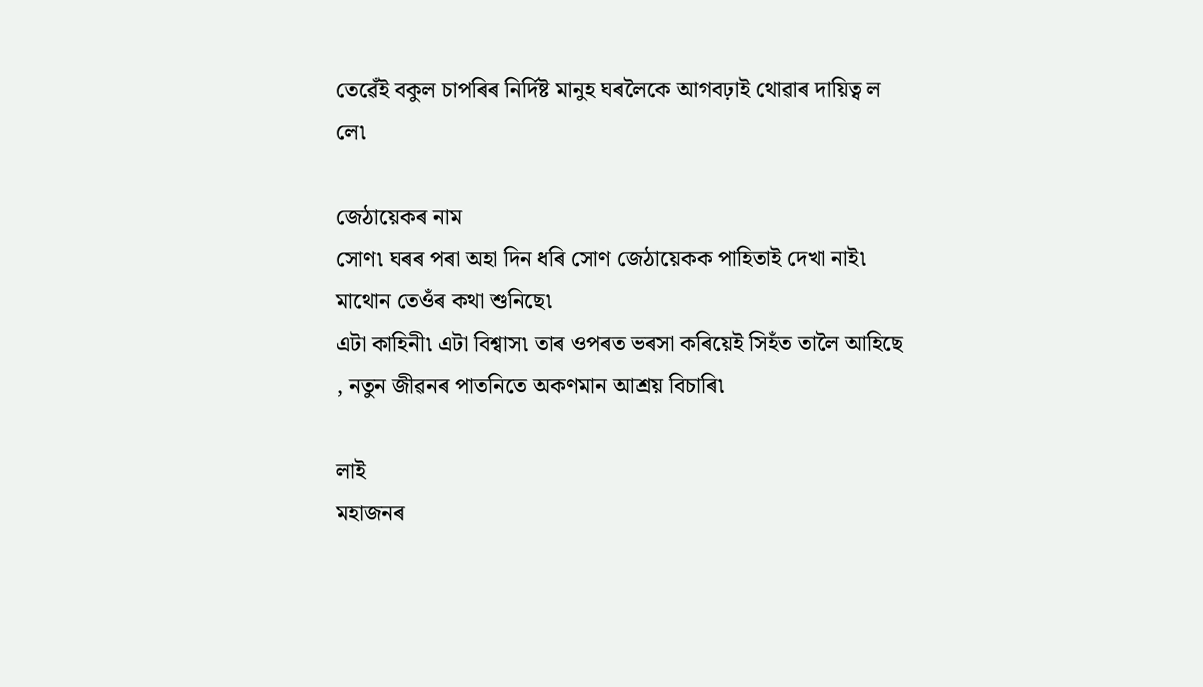তেৱেঁই বকুল চাপৰিৰ নিৰ্দিষ্ট মানুহ ঘৰলৈকে আগবঢ়াই থোৱাৰ দায়িত্ব ল
লে৷

জেঠায়েকৰ নাম
সোণ৷ ঘৰৰ পৰা অহা দিন ধৰি সোণ জেঠায়েকক পাহিতাই দেখা নাই৷ মাথোন তেওঁৰ কথা শুনিছে৷
এটা কাহিনী৷ এটা বিশ্বাস৷ তাৰ ওপৰত ভৰসা কৰিয়েই সিহঁত তালৈ আহিছে
, নতুন জীৱনৰ পাতনিতে অকণমান আশ্ৰয় বিচাৰি৷

লাই
মহাজনৰ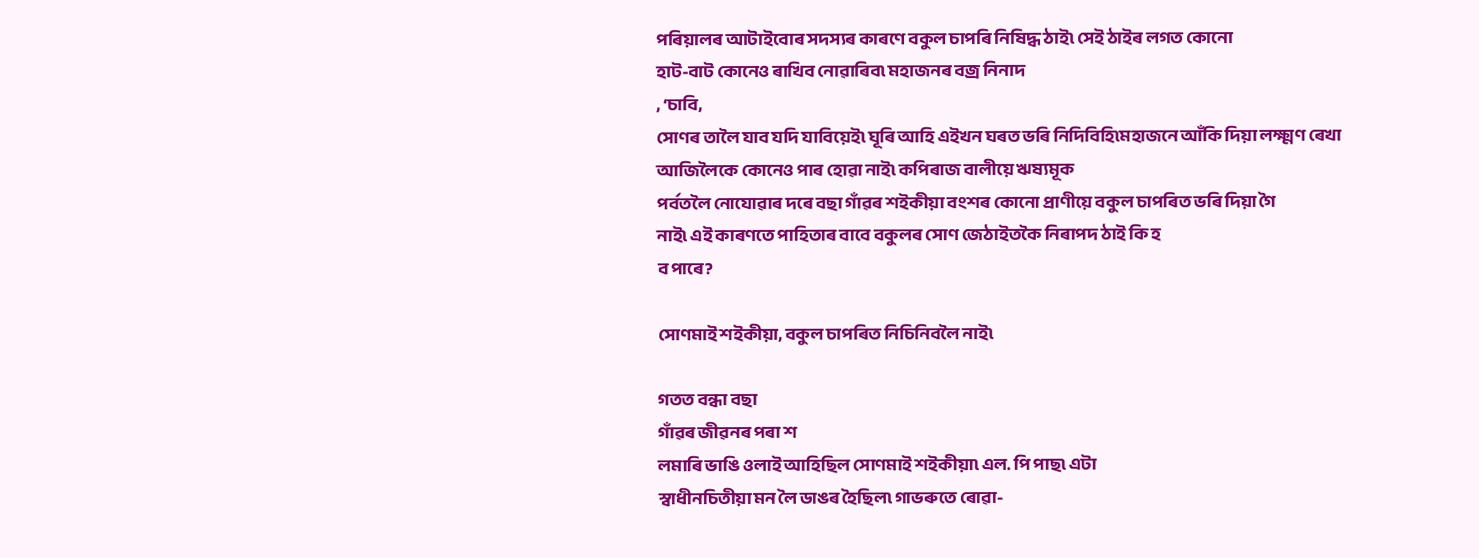পৰিয়ালৰ আটাইবোৰ সদস্যৰ কাৰণে বকুল চাপৰি নিষিদ্ধ ঠাই৷ সেই ঠাইৰ লগত কোনো
হাট-বাট কোনেও ৰাখিব নোৱাৰিব৷ মহাজনৰ বজ্ৰ নিনাদ
, ‘চাবি,
সোণৰ তালৈ যাব যদি যাবিয়েই৷ ঘূৰি আহি এইখন ঘৰত ভৰি নিদিবিহি৷মহাজনে আঁকি দিয়া লক্ষ্মণ ৰেখা আজিলৈকে কোনেও পাৰ হোৱা নাই৷ কপিৰাজ বালীয়ে ঋষ্যমূক
পৰ্বতলৈ নোযোৱাৰ দৰে বছা গাঁৱৰ শইকীয়া বংশৰ কোনো প্ৰাণীয়ে বকুল চাপৰিত ভৰি দিয়া গৈ
নাই৷ এই কাৰণতে পাহিতাৰ বাবে বকুলৰ সোণ জেঠাইতকৈ নিৰাপদ ঠাই কি হ
ব পাৰে?

সোণমাই শইকীয়া, বকুল চাপৰিত নিচিনিবলৈ নাই৷

গতত বন্ধা বছা
গাঁৱৰ জীৱনৰ পৰা শ
লমাৰি ভাঙি ওলাই আহিছিল সোণমাই শইকীয়া৷ এল. পি পাছ৷ এটা
স্বাধীনচিতীয়া মন লৈ ডাঙৰ হৈছিল৷ গাভৰুতে ৰোৱা-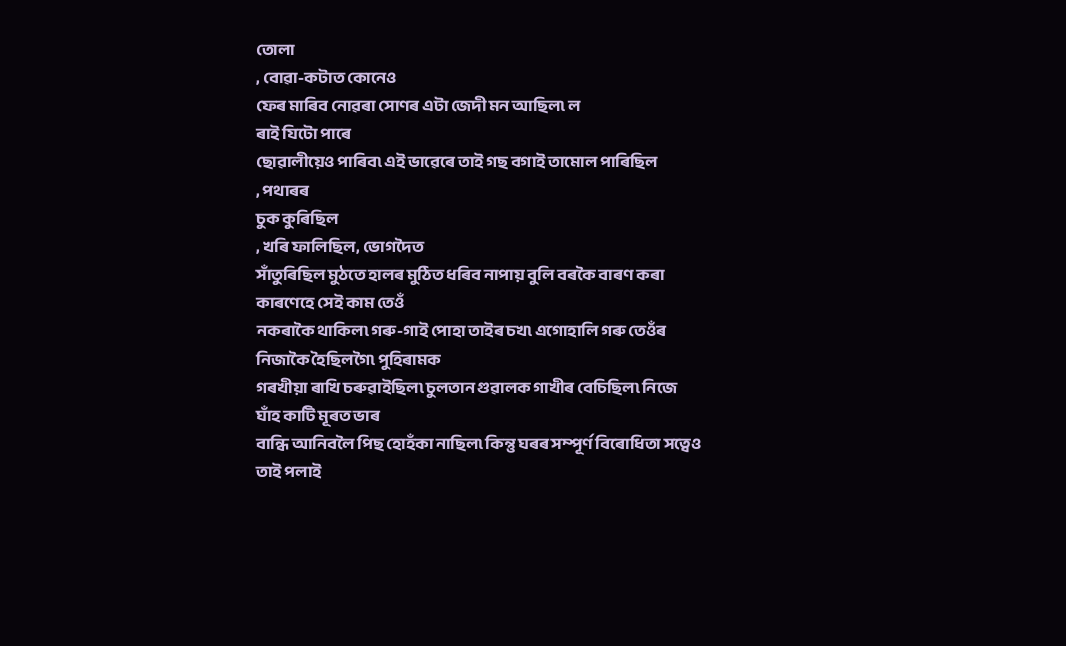তোলা
, বোৱা-কটাত কোনেও
ফেৰ মাৰিব নোৱৰা সোণৰ এটা জেদী মন আছিল৷ ল
ৰাই যিটো পাৰে
ছোৱালীয়েও পাৰিব৷ এই ভাৱেৰে তাই গছ বগাই তামোল পাৰিছিল
, পথাৰৰ
চুক কুৰিছিল
, খৰি ফালিছিল, ভোগদৈত
সাঁতুৰিছিল মুঠতে হালৰ মুঠিত ধৰিব নাপায় বুলি বৰকৈ বাৰণ কৰা কাৰণেহে সেই কাম তেওঁ
নকৰাকৈ থাকিল৷ গৰু-গাই পোহা তাইৰ চখ৷ এগোহালি গৰু তেওঁৰ নিজাকৈ হৈছিলগৈ৷ পুহিৰামক
গৰখীয়া ৰাখি চৰুৱাইছিল৷ চুলতান গুৱালক গাখীৰ বেচিছিল৷ নিজে ঘাঁহ কাটি মূৰত ভাৰ
বান্ধি আনিবলৈ পিছ হোহঁকা নাছিল৷ কিন্তু ঘৰৰ সম্পূৰ্ণ বিৰোধিতা সত্বেও তাই পলাই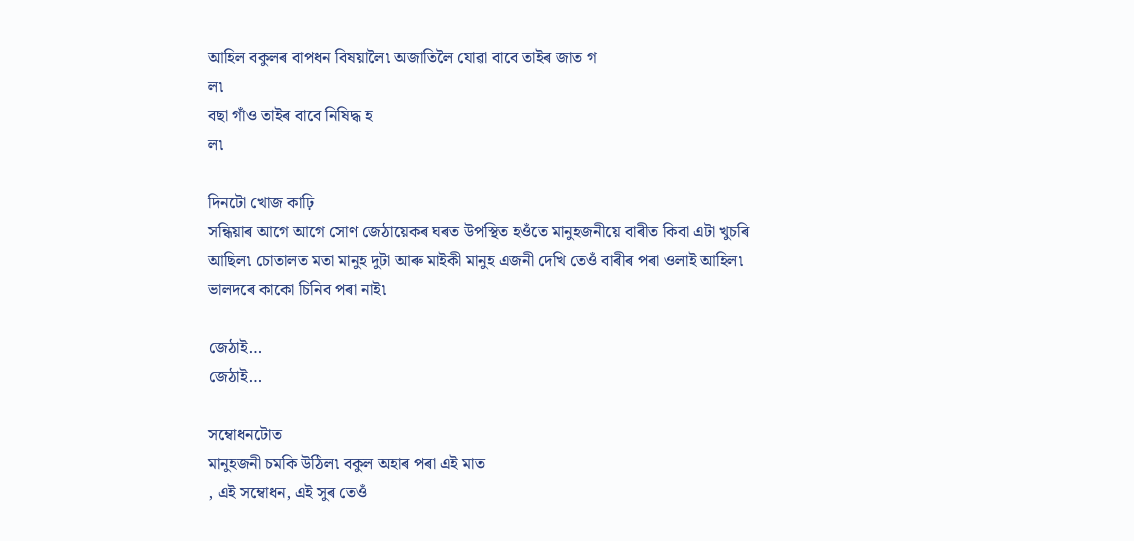আহিল বকুলৰ বাপধন বিষয়ালৈ৷ অজাতিলৈ যোৱা বাবে তাইৰ জাত গ
ল৷
বছা গাঁও তাইৰ বাবে নিষিদ্ধ হ
ল৷

দিনটো খোজ কাঢ়ি
সন্ধিয়াৰ আগে আগে সোণ জেঠায়েকৰ ঘৰত উপস্থিত হওঁতে মানুহজনীয়ে বাৰীত কিবা এটা খুচৰি
আছিল৷ চোতালত মতা মানুহ দুটা আৰু মাইকী মানুহ এজনী দেখি তেওঁ বাৰীৰ পৰা ওলাই আহিল৷
ভালদৰে কাকো চিনিব পৰা নাই৷

জেঠাই…
জেঠাই…

সম্বোধনটোত
মানুহজনী চমকি উঠিল৷ বকুল অহাৰ পৰা এই মাত
, এই সম্বোধন, এই সুৰ তেওঁ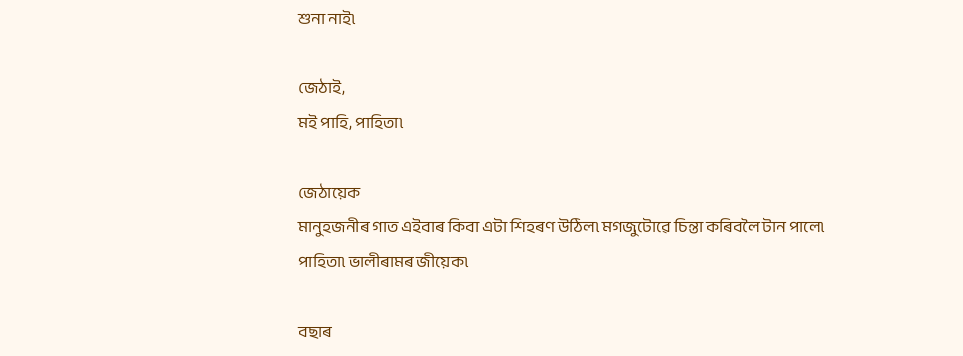শুনা নাই৷

জেঠাই,
মই পাহি, পাহিতা৷

জেঠায়েক
মানুহজনীৰ গাত এইবাৰ কিবা এটা শিহৰণ উঠিল৷ মগজুটোৱে চিন্তা কৰিবলৈ টান পালে৷
পাহিতা৷ ভালীৰামৰ জীয়েক৷

বছাৰ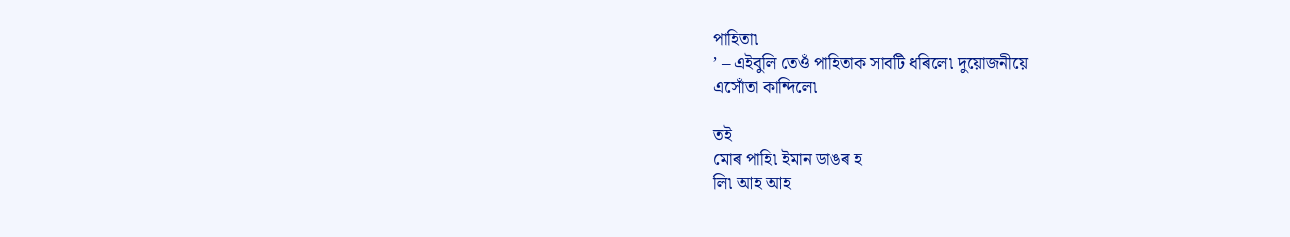পাহিতা৷
’ – এইবুলি তেওঁ পাহিতাক সাবটি ধৰিলে৷ দুয়োজনীয়ে
এসোঁতা কান্দিলে৷

তই
মোৰ পাহি৷ ইমান ডাঙৰ হ
লি৷ আহ আহ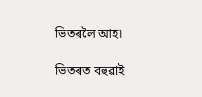ভিতৰলৈ আহ৷

ভিতৰত বহুৱাই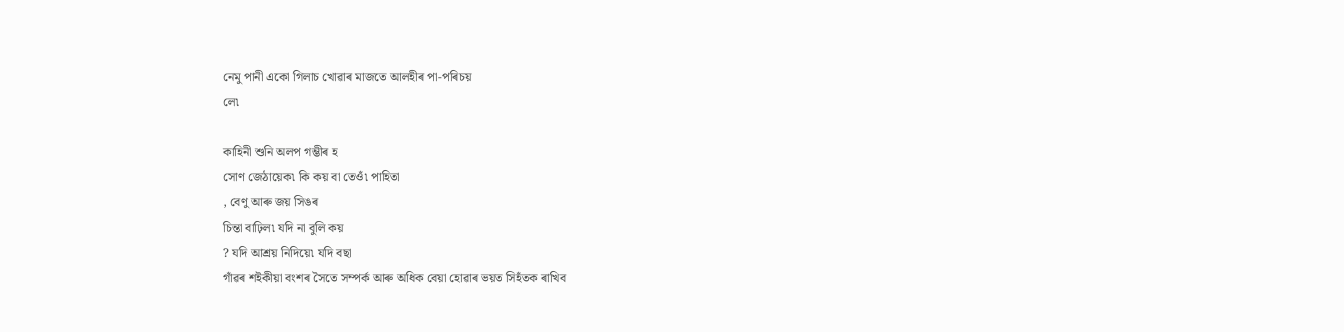নেমু পানী একো গিলাচ খোৱাৰ মাজতে আলহীৰ পা-পৰিচয়
লে৷

কাহিনী শুনি অলপ গম্ভীৰ হ
সোণ জেঠায়েক৷ কি কয় বা তেওঁ৷ পাহিতা
, বেণু আৰু জয় সিঙৰ
চিন্তা বাঢ়িল৷ যদি না বুলি কয়
? যদি আশ্ৰয় নিদিয়ে৷ যদি বছা
গাঁৱৰ শইকীয়া বংশৰ সৈতে সম্পৰ্ক আৰু অধিক বেয়া হোৱাৰ ভয়ত সিহঁতক ৰাখিব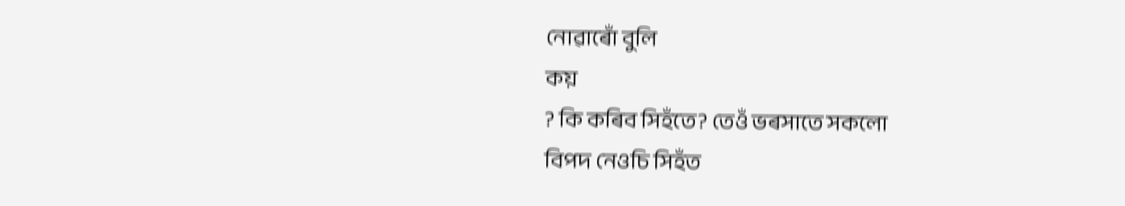নোৱাৰোঁ বুলি
কয়
? কি কৰিব সিহঁতে? তেওঁ ভৰসাতে সকলো
বিপদ নেওচি সিহঁত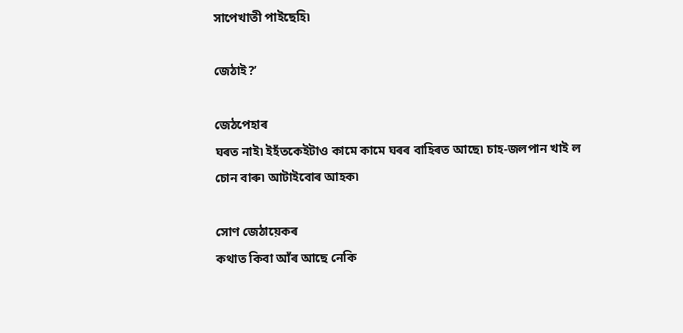সাপেখাতী পাইছেহি৷

জেঠাই?’

জেঠপেহাৰ
ঘৰত নাই৷ ইহঁতকেইটাও কামে কামে ঘৰৰ বাহিৰত আছে৷ চাহ-জলপান খাই ল
চোন বাৰু৷ আটাইবোৰ আহক৷

সোণ জেঠায়েকৰ
কথাত কিবা আঁৰ আছে নেকি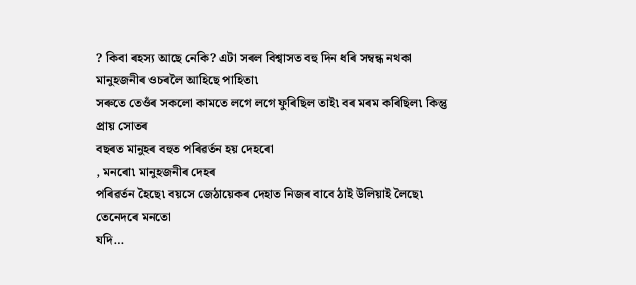? কিবা ৰহস্য আছে নেকি? এটা সৰল বিশ্বাসত বহু দিন ধৰি সম্বন্ধ নথকা মানুহজনীৰ ওচৰলৈ আহিছে পাহিতা৷
সৰুতে তেওঁৰ সকলো কামতে লগে লগে ফুৰিছিল তাই৷ বৰ মৰম কৰিছিল৷ কিন্তু প্ৰায় সোতৰ
বছৰত মানুহৰ বহুত পৰিৱৰ্তন হয় দেহৰো
, মনৰো৷ মানুহজনীৰ দেহৰ
পৰিৱৰ্তন হৈছে৷ বয়সে জেঠায়েকৰ দেহাত নিজৰ বাবে ঠাই উলিয়াই লৈছে৷ তেনেদৰে মনতো
যদি…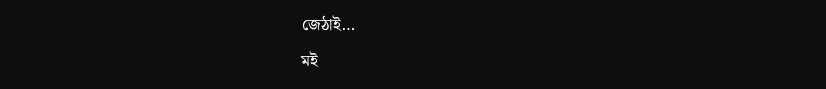জেঠাই…

মই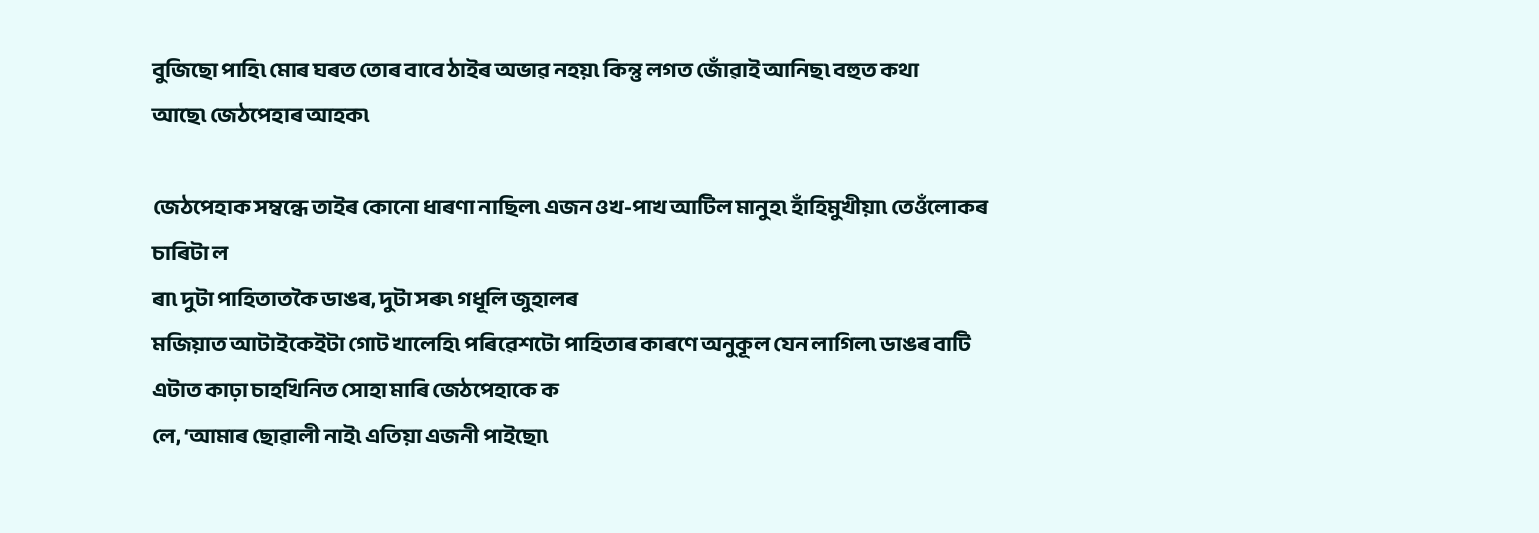বুজিছো পাহি৷ মোৰ ঘৰত তোৰ বাবে ঠাইৰ অভাৱ নহয়৷ কিন্তু লগত জোঁৱাই আনিছ৷ বহুত কথা
আছে৷ জেঠপেহাৰ আহক৷

জেঠপেহাক সম্বন্ধে তাইৰ কোনো ধাৰণা নাছিল৷ এজন ওখ-পাখ আটিল মানুহ৷ হাঁহিমুখীয়া৷ তেওঁলোকৰ
চাৰিটা ল
ৰা৷ দুটা পাহিতাতকৈ ডাঙৰ, দুটা সৰু৷ গধূলি জুহালৰ
মজিয়াত আটাইকেইটা গোট খালেহি৷ পৰিৱেশটো পাহিতাৰ কাৰণে অনুকূল যেন লাগিল৷ ডাঙৰ বাটি
এটাত কাঢ়া চাহখিনিত সোহা মাৰি জেঠপেহাকে ক
লে, ‘আমাৰ ছোৱালী নাই৷ এতিয়া এজনী পাইছো৷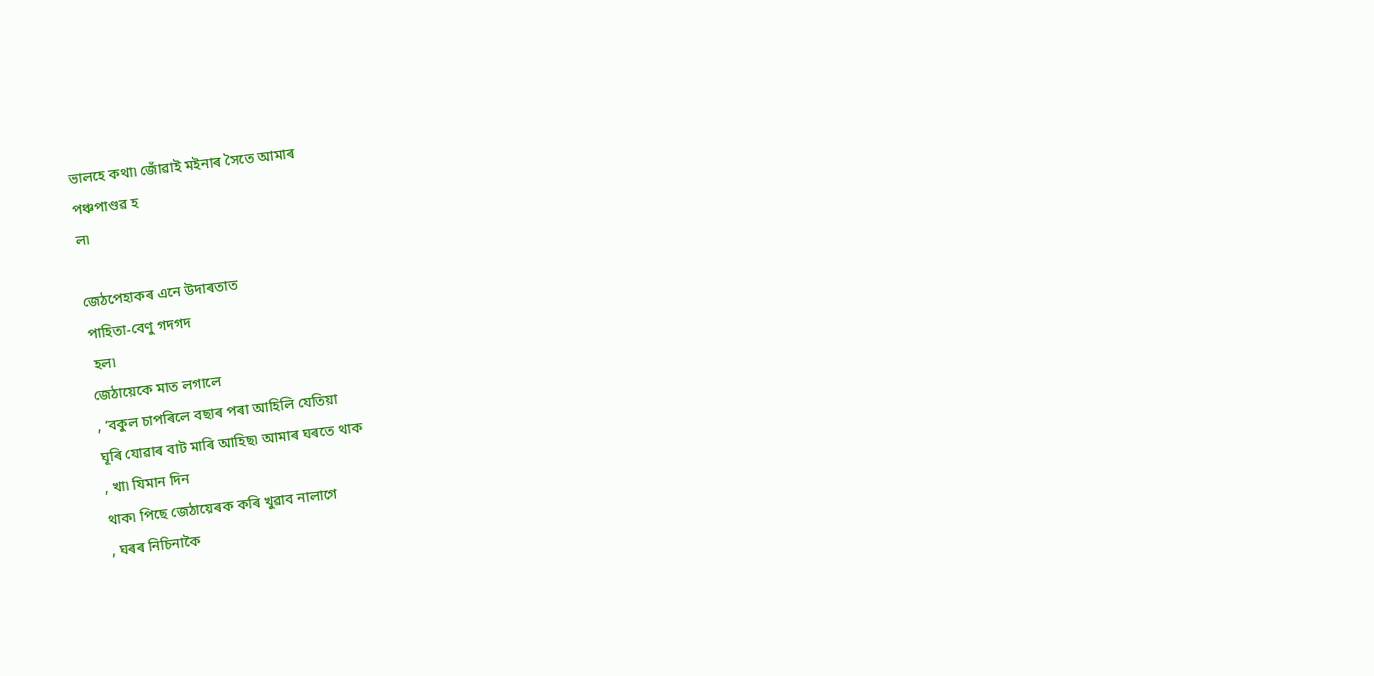ভালহে কথা৷ জোঁৱাই মইনাৰ সৈতে আমাৰ
পঞ্চপাণ্ডৱ হ
ল৷

জেঠপেহাকৰ এনে উদাৰতাত
পাহিতা-বেণু গদগদ
 হল৷
জেঠায়েকে মাত লগালে
, ‘বকুল চাপৰিলে বছাৰ পৰা আহিলি যেতিয়া
ঘূৰি যোৱাৰ বাট মাৰি আহিছ৷ আমাৰ ঘৰতে থাক
, খা৷ যিমান দিন
থাক৷ পিছে জেঠায়েৰক কৰি খুৱাব নালাগে
, ঘৰৰ নিচিনাকৈ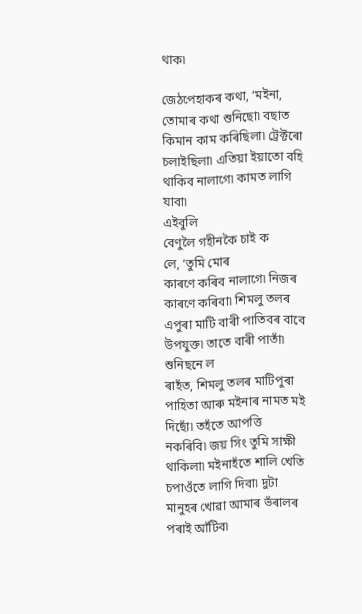থাক৷

জেঠপেহাকৰ কথা, ‘মইনা, তোমাৰ কথা শুনিছো৷ বছাত কিমান কাম কৰিছিলা৷ ট্ৰেক্টৰো
চলাইছিলা৷ এতিয়া ইয়াতো বহি থাকিব নালাগে৷ কামত লাগি যাবা৷
এইবুলি
বেণুলৈ গহীনকৈ চাই ক
লে, ‘তুমি মোৰ
কাৰণে কৰিব নালাগে৷ নিজৰ কাৰণে কৰিবা৷ শিমলু তলৰ এপুৰা মাটি বাৰী পাতিবৰ বাবে
উপযুক্ত৷ তাতে বাৰী পাতাঁ৷ শুনিছনে ল
ৰাহঁত, শিমলু তলৰ মাটিপুৰা পাহিতা আৰু মইনাৰ নামত মই দিছোঁ৷ তহঁতে আপত্তি
নকৰিবি৷ জয় সিং তুমি সাক্ষী থাকিলা৷ মইনাহঁতে শালি খেতি চপাওঁতে লাগি দিবা৷ দুটা
মানুহৰ খোৱা আমাৰ ভঁৰালৰ পৰাই আঁটিব৷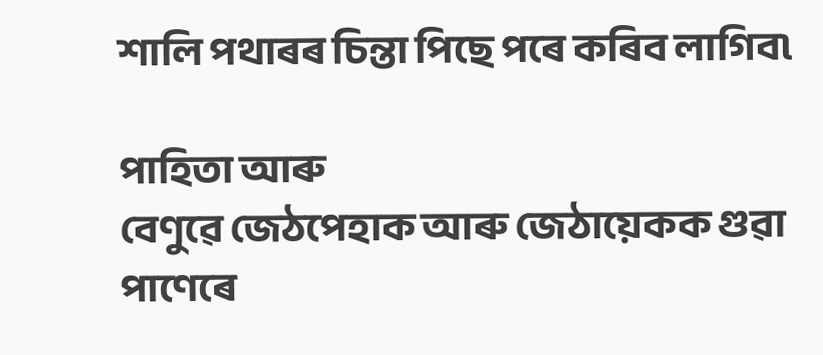শালি পথাৰৰ চিন্তা পিছে পৰে কৰিব লাগিব৷

পাহিতা আৰু
বেণুৱে জেঠপেহাক আৰু জেঠায়েকক গুৱা পাণেৰে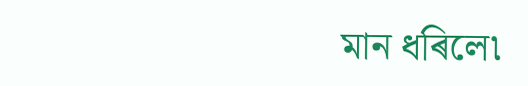মান ধৰিলে৷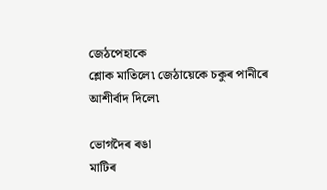জেঠপেহাকে
শ্লোক মাতিলে৷ জেঠায়েকে চকুৰ পানীৰে আশীৰ্বাদ দিলে৷

ভোগদৈৰ ৰঙা
মাটিৰ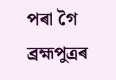পৰা গৈ ব্ৰহ্মপুত্ৰৰ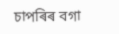চাপৰিৰ বগা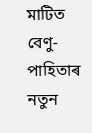মাটিত বেণু-পাহিতাৰ নতুন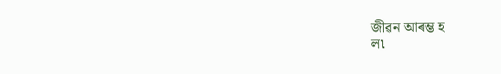জীৱন আৰম্ভ হ
ল৷